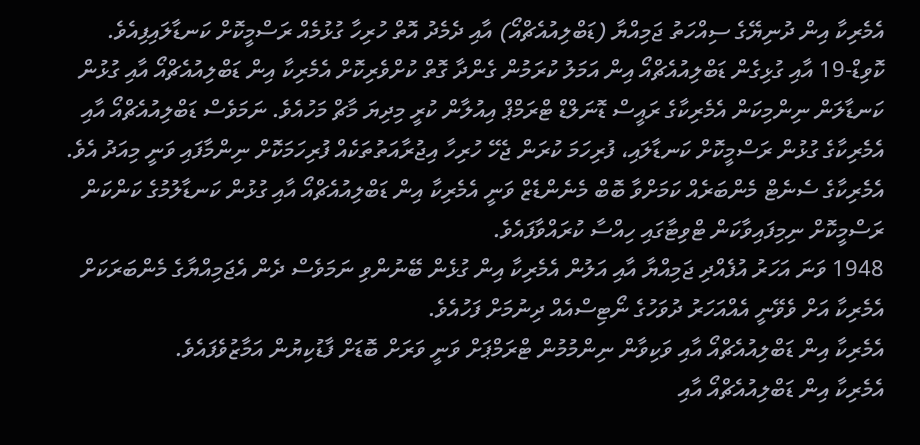އެމެރިކާ އިން ދުނިޔޭގެ ސިއްހަތު ޖަމިއްޔާ (ޑަބްލިއުއެޗްއޯ) އާއި ދެމެދު އޮތް ހުރިހާ ގުޅުމެއް ރަސްމީކޮށް ކަނޑާލައިފިއެވެ.
ކޮވިޑް-19 އާއި ގުޅިގެން ޑަބްލިއުއެޗްއޯ އިން އަމަލު ކުރަމުން ގެންދާ ގޮތް ކުށްވެރިކޮށް އެމެރިކާ އިން ޑަބްލިއުއެޗްއޯ އާއި ގުޅުން ކަނޑާލަން ނިންމިކަން އެމެރިކާގެ ރައީސް ޑޮނަލްޑް ޓްރަމްޕް އިއުލާން ކުރީ މިދިޔަ މާޗް މަހުއެވެ. ނަމަވެސް ޑަބްލިއުއެޗްއޯ އާއި އެމެރިކާގެ ގުޅުން ރަސްމީކޮށް ކަނޑާލައި، ފުރިހަމަ ކުރަން ޖެހޭ ހުރިހާ އިޖުރާއަތުތަކެއް ފުރިހަމަކޮށް ނިންމާފައި ވަނީ މިއަދު އެވެ.
އެމެރިކާގެ ސެނެޓް މެންބަރެއް ކަމަށްވާ ބޮބް މެނެންޑެޒް ވަނީ އެމެރިކާ އިން ޑަބްލިއުއެޗްއޯ އާއި ގުޅުން ކަނޑާލުމުގެ ކަންކަން ރަސްމީކޮށް ނިމިފައިވާކަން ޓްވިޓާގައި ހިއްސާ ކުރައްވާފައެވެ.
1948 ވަނަ އަހަރު އުފެއްދި ޖަމިއްޔާ އާއި އަލުން އެމެރިކާ އިން ގުޅެން ބޭނުންވި ނަމަވެސް ދެން އެޖަމިއްޔާގެ މެންބަރަކަށް އެމެރިކާ އަށް ވެވޭނީ އެއްއަހަރު ދުވަހުގެ ނޯޓިސްއެއް ދިނުމަށް ފަހުއެވެ.
އެމެރިކާ އިން ޑަބްލިއުއެޗްއޯ އާއި ވަކިވާން ނިންމުމުން ޓްރަމްޕަށް ވަނީ ވަރަށް ބޮޑަށް ފާޑުކިޔުން އަމާޒުވެފައެވެ.
އެމެރިކާ އިން ޑަބްލިއުއެޗްއޯ އާއި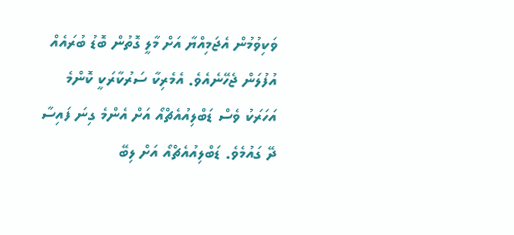ވަކިވުމުން އެޖަމިއްޔާ އަށް މާލީ ގޮތުން ބޮޑު ބުރައެއް އުފުލަން ޖެހޭނެއެވެ. އެމެރިކާ ސަރުކާރަކީ ކޮންމެ އަހަރަކު ވެސް ޑަބްލިއުއެޗްއޯ އަށް އެންމެ ގިނަ ފައިސާ ދޭ ގައުމެވެ. ޑަބްލިއުއެޗްއޯ އަށް ލިބޭ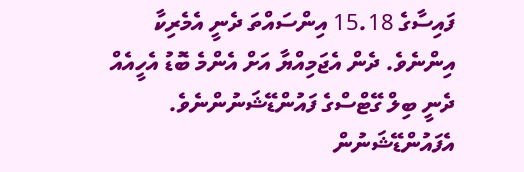ފައިސާގެ 15.18 އިންސައްތަ ދެނީ އެމެރިކާ އިންނެވެ. ދެން އެޖަމިއްޔާ އަށް އެންމެ ބޮޑު އެހީއެއް ދެނީ ބިލް ގޭޓްސްގެ ފައުންޑޭޝަނުންނެވެ. އެފައުންޑޭޝަނުން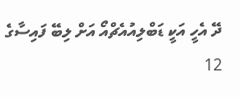ދޭ އެހީ އަކީ ޑަބްލިއުއެޗްއޯ އަށް ލިބޭ ފައިސާގެ 12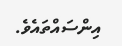އިންސައްތައެވެ.